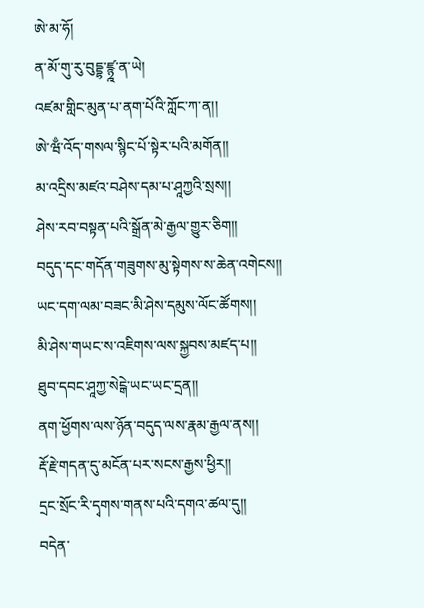ཨེ་མ་ཧོ།
ན་མོ་གུ་རུ་བུདྡྷ་ཛྙྰ་ན་ཡེ།
འཛམ་གླིང་མུན་པ་ནག་པོའི་ཀློང་ཀ་ན།།
ཨེ་ཝྃ་འོད་གསལ་སྙིང་པོ་སྟེར་པའི་མགོན།།
མ་འདྲིས་མཛའ་བཤེས་དམ་པ་ཤཱཀྱའི་སྲས།།
ཤེས་རབ་བསྟན་པའི་སྒྲོན་མེ་རྒྱལ་གྱུར་ཅིག།།
བདུད་དང་གདོན་གཟུགས་མུ་སྟེགས་ས་ཆེན་འགེངས།།
ཡང་དག་ལམ་བཟང་མི་ཤེས་དམུས་ལོང་ཚོགས།།
མི་ཤེས་གཡང་ས་འཇིགས་ལས་སྐྱབས་མཛད་པ།།
ཐུབ་དབང་ཤཱཀྱ་སེངྒེ་ཡང་ཡང་དྲན།།
ནག་ཕྱོགས་ལས་ཉོན་བདུད་ལས་རྣམ་རྒྱལ་ནས།།
རྡོ་རྗེ་གདན་དུ་མངོན་པར་སངས་རྒྱས་ཕྱིར།།
དྲང་སྲོང་རི་དྭགས་གནས་པའི་དགའ་ཚལ་དུ།།
བདེན་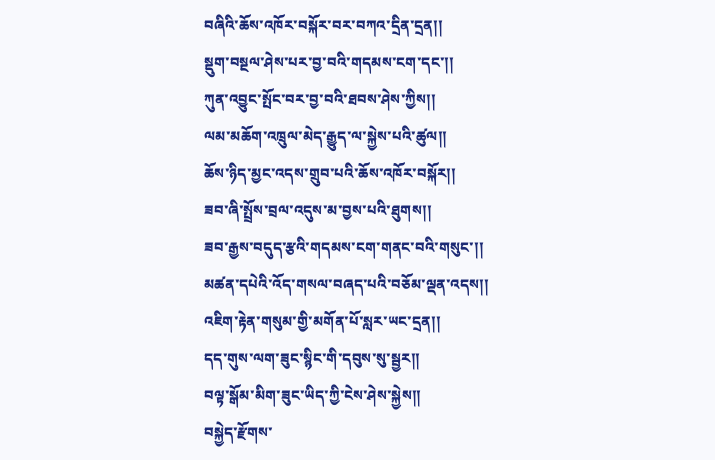བཞིའི་ཆོས་འཁོར་བསྐོར་བར་བཀའ་དྲིན་དྲན།།
སྡུག་བསྔལ་ཤེས་པར་བྱ་བའི་གདམས་ངག་དང་།།
ཀུན་འབྱུང་སྤོང་བར་བྱ་བའི་ཐབས་ཤེས་ཀྱིས།།
ལམ་མཆོག་འཁྲུལ་མེད་རྒྱུད་ལ་སྐྱེས་པའི་ཚུལ།།
ཆོས་ཉིད་མྱང་འདས་གྲུབ་པའི་ཆོས་འཁོར་བསྐོར།།
ཟབ་ཞི་སྤྲོས་བྲལ་འདུས་མ་བྱས་པའི་ཐུགས།།
ཟབ་རྒྱས་བདུད་རྩའི་གདམས་ངག་གནང་བའི་གསུང་།།
མཚན་དཔེའི་འོད་གསལ་བཞད་པའི་བཅོམ་ལྡན་འདས།།
འཇིག་རྟེན་གསུམ་གྱི་མགོན་པོ་སླར་ཡང་དྲན།།
དད་གུས་ལག་ཟུང་སྙིང་གི་དབུས་སུ་སྦྱར།།
བལྟ་སྒོམ་མིག་ཟུང་ཡིད་ཀྱི་ངེས་ཤེས་སྐྱེས།།
བསྐྱེད་རྫོགས་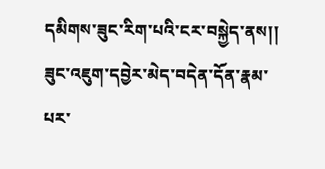དམིགས་ཟུང་རིག་པའི་ངར་བསྐྱེད་ནས།།
ཟུང་འཇུག་དབྱེར་མེད་བདེན་དོན་རྣམ་པར་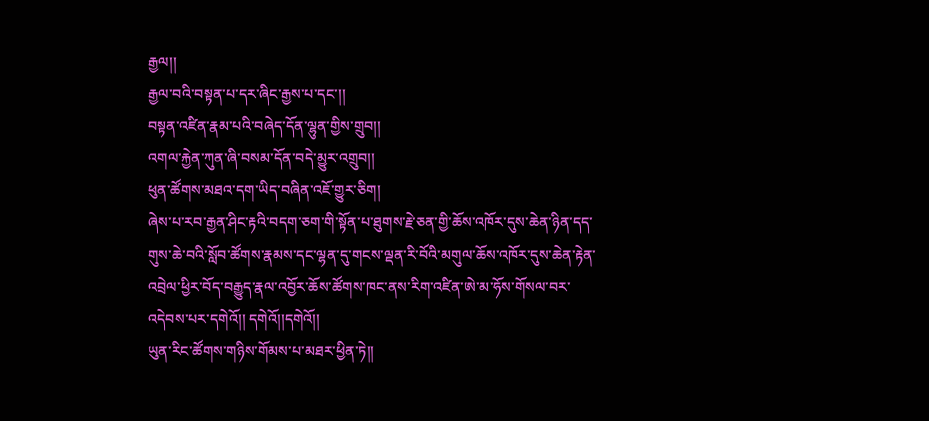རྒྱལ།།
རྒྱལ་བའི་བསྟན་པ་དར་ཞིང་རྒྱས་པ་དང་།།
བསྟན་འཛིན་རྣམ་པའི་བཞེད་དོན་ལྷུན་གྱིས་གྲུབ།།
འགལ་རྐྱེན་ཀུན་ཞི་བསམ་དོན་བདེ་མྱུར་འགྲུབ།།
ཕུན་ཚོགས་མཐའ་དག་ཡིད་བཞིན་འཇོ་གྱུར་ཅིག།
ཞེས་པ་རབ་རྒྱན་ཤིང་རྟའི་བདག་ཅག་གི་སྟོན་པ་ཐུགས་རྗེ་ཅན་གྱི་ཆོས་འཁོར་དུས་ཆེན་ཉིན་དད་གུས་ཆེ་བའི་སློབ་ཚོགས་རྣམས་དང་ལྷན་དུ་གངས་ལྡན་རི་བོའི་མགུལ་ཆོས་འཁོར་དུས་ཆེན་རྟེན་འབྲེལ་ཕྱིར་བོད་བརྒྱུད་རྣལ་འབྱོར་ཆོས་ཚོགས་ཁང་ནས་རིག་འཛིན་ཨེ་མ་ཧོས་གོསལ་བར་འདེབས་པར་དགེའོ།། དགེའོ།།དགེའོ།།
ཡུན་རིང་ཚོགས་གཉིས་གོམས་པ་མཐར་ཕྱིན་ཏེ།།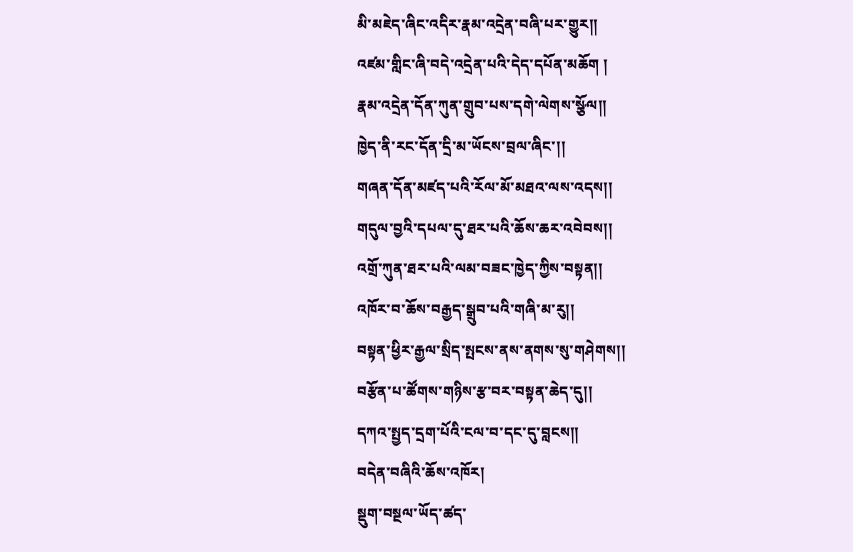མི་མཇེད་ཞིང་འདིར་རྣམ་འདྲེན་བཞི་པར་གྱུར།།
འཛམ་གླིང་ཞི་བདེ་འདྲེན་པའི་དེད་དཔོན་མཆོག །
རྣམ་འདྲེན་དོན་ཀུན་གྲུབ་པས་དགེ་ལེགས་སྩོལ།།
ཁྱེད་ནི་རང་དོན་དྲི་མ་ཡོངས་བྲལ་ཞིང་།།
གཞན་དོན་མཛད་པའི་རོལ་མོ་མཐའ་ལས་འདས།།
གདུལ་བྱའི་དཔལ་དུ་ཐར་པའི་ཆོས་ཆར་འབེབས།།
འགྲོ་ཀུན་ཐར་པའི་ལམ་བཟང་ཁྱེད་ཀྱིས་བསྟན།།
འཁོར་བ་ཆོས་བརྒྱད་སྒྲུབ་པའི་གཞི་མ་རུ།།
བསྟན་ཕྱིར་རྒྱལ་སྲིད་སྤངས་ནས་ནགས་སུ་གཤེགས།།
བརྩོན་པ་ཚོགས་གཉིས་རྩ་བར་བསྟན་ཆེད་དུ།།
དཀའ་སྤྱད་དྲག་པོའི་ངལ་བ་དང་དུ་བླངས།།
བདེན་བཞིའི་ཆོས་འཁོར།
སྡུག་བསྔལ་ཡོད་ཚད་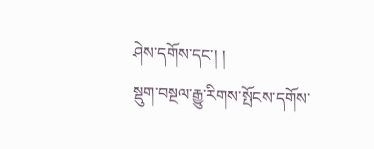ཤེས་དགོས་དང་། །
སྡུག་བསྔལ་རྒྱུ་རིགས་སྤོངས་དགོས་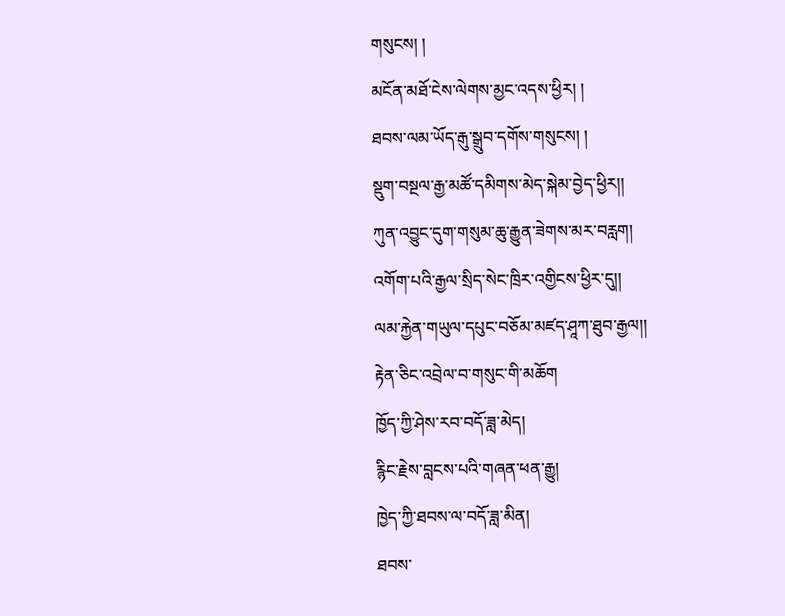གསུངས། །
མངོན་མཐོ་ངེས་ལེགས་མྱང་འདས་ཕྱིར། །
ཐབས་ལམ་ཡོད་རྒུ་སྒྲུབ་དགོས་གསུངས། །
སྡུག་བསྔལ་རྒྱ་མཚོ་དམིགས་མེད་སྐེམ་བྱེད་ཕྱིར།།
ཀུན་འབྱུང་དུག་གསུམ་ཆུ་རྒྱུན་ཟེགས་མར་བརླག།
འགོག་པའི་རྒྱལ་སྲིད་སེང་ཁྲིར་འགྱིངས་ཕྱིར་དུ།།
ལམ་རྐྱེན་གཡུལ་དཔུང་བཅོམ་མཛད་ཤཱཀ་ཐུབ་རྒྱལ།།
རྟེན་ཅིང་འབྲེལ་བ་གསུང་གི་མཆོག
ཁྱོད་ཀྱི་ཤེས་རབ་བདོ་ཟླ་མེད།
རྙིང་རྗེས་བླངས་པའི་གཞན་ཕན་རྒྱུ།
ཁྱེད་ཀྱི་ཐབས་ལ་བདོ་ཟླ་མིན།
ཐབས་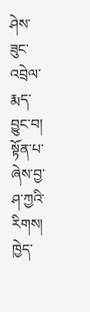ཤེས་ཟུང་འབྲེལ་རྨད་བྱུང་བ།
སྟོན་པ་ཞེས་བྱ་ཤ་ཀྱའི་རིགས།
ཁྱེད་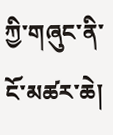ཀྱི་གཞུང་ནི་ངོ་མཚར་ཆེ།